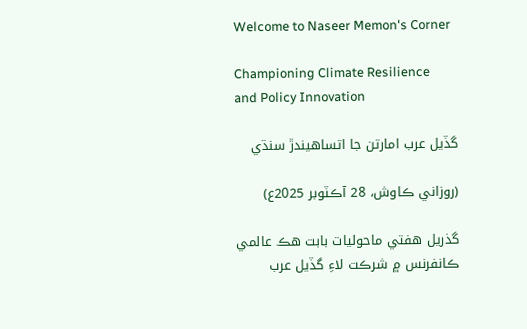Welcome to Naseer Memon's Corner

Championing Climate Resilience and Policy Innovation

گڏيل عرب امارتن جا اتساهيندڙ سنڌي

(روزاني ڪاوش، 28 آڪٽوبر 2025ع)

گذريل هفتي ماحوليات بابت هڪ عالمي ڪانفرنس ۾ شرڪت لاءِ گڏيل عرب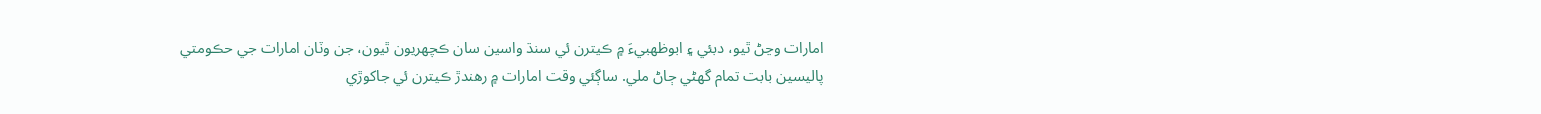امارات وڃڻ ٿيو، دبئي ۽ ابوظهبيءَ ۾ ڪيترن ئي سنڌ واسين سان ڪچهريون ٿيون، جن وٽان امارات جي حڪومتي پاليسين بابت تمام گهڻي ڄاڻ ملي. ساڳئي وقت امارات ۾ رهندڙ ڪيترن ئي جاکوڙي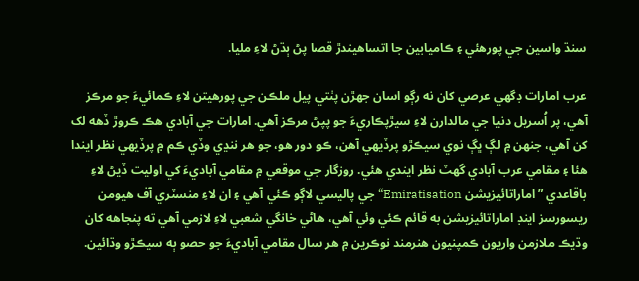سنڌ واسين جي پورهئي ۽ ڪاميابين جا اتساهيندڙ قصا پڻ ٻڌڻ لاءِ مليا.

عرب امارات ڊگهي عرصي کان نه رڳو اسان جهڙن پٺتي پيل ملڪن جي پورهيتن لاءِ ڪمائيءَ جو مرڪز آهي، پر اُسريل دنيا جي مالدارن لاءِ سيڙپڪاريءَ جو پپڻ مرڪز آهي. امارات جي آبادي هڪ ڪروڙ ڏهه لک کن آهي، جنهن ۾ لڳ ڀڳ نوي سيڪڙو پرڏيهي آهن، ڪو دور هو، جو هر ننڍي وڏي ڪم ۾ پرڏيهي نظر ايندا هئا ۽ مقامي عرب آبادي گهٽ نظر ايندي هئي. روزگار جي موقعي ۾ مقامي آباديءَ کي اوليت ڏيڻ لاءِ باقاعدي ”اماراتائيزيشن Emiratisation“ جي پاليسي لاڳو ڪئي آهي ۽ ان لاءِ منسٽري آف هيومن ريسورسز اينڊ اماراتائيزيشن به قائم ڪئي وئي آهي، هاڻي خانگي شعبي لاءِ لازمي آهي ته پنجاهه کان وڌيڪ ملازمن واريون ڪمپنيون هنرمند نوڪرين ۾ هر سال مقامي آباديءَ جو حصو ٻه سيڪڙو وڌائين.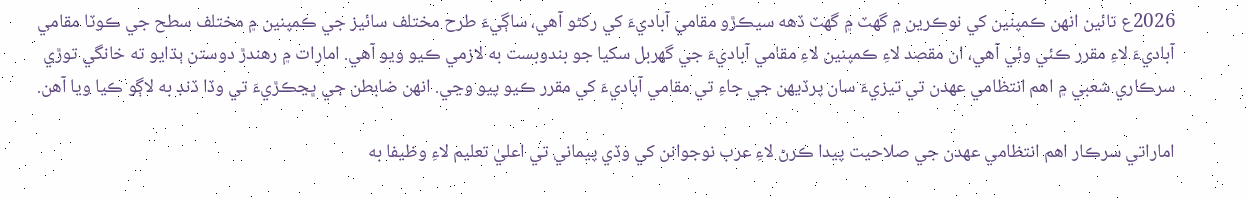2026ع تائين انهن ڪمپنين کي نوڪرين ۾ گهٽ ۾ گهٽ ڏهه سيڪڙو مقامي آباديءَ کي رکڻو آهي، ساڳيءَ طرح مختلف سائيز جي ڪمپنين ۾ مختلف سطح جي ڪوٽا مقامي آباديءَ لاءِ مقرر ڪئي وئي آهي، ان مقصد لاءِ ڪمپنين لاءِ مقامي آباديءَ جي گهربل سکيا جو بندوبست به لازمي ڪيو ويو آهي. امارات ۾ رهندڙ دوستن ٻڌايو ته خانگي توڙي سرڪاري شعبي ۾ اهم انتظامي عهدن تي تيزيءَ سان پرڏيهن جي جاءِ تي مقامي آباديءَ کي مقرر ڪيو پيو وڃي. انهن ضابطن جي ڀڃڪڙيءَ تي وڏا ڏنڊ به لاڳو ڪيا ويا آهن.

اماراتي سرڪار اهم انتظامي عهدن جي صلاحيت پيدا ڪرڻ لاءِ عرب نوجوانن کي وڏي پيماني تي اعليٰ تعليم لاءِ وظيفا به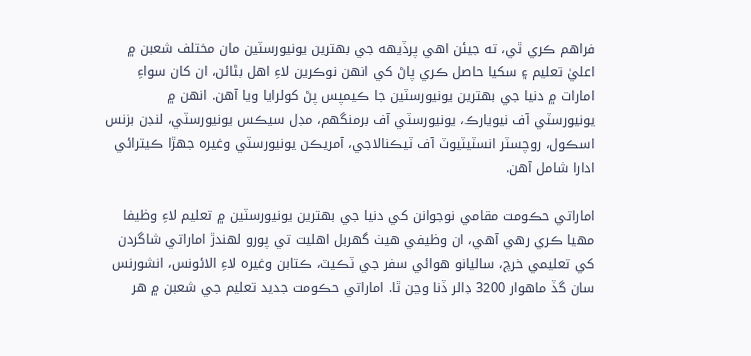فراهم ڪري ٿي، ته جيئن اهي پرڏيهه جي بهترين يونيورسٽين مان مختلف شعبن ۾ اعليٰ تعليم ۽ سکيا حاصل ڪري پاڻ کي انهن نوڪرين لاءِ اهل بڻائن، ان کان سواءِ امارات ۾ دنيا جي بهترين يونيورسٽين جا ڪيمپس پڻ کولرايا ويا آهن. انهن ۾ يونيورسٽي آف نيويارڪ، يونيورسٽي آف برمنگهم، مڊل سيڪس يونيورسٽي، لنڊن بزنس اسڪول، روچسٽر انسٽيٽيوٽ آف ٽيڪنالاجي، آمريڪن يونيورسٽي وغيره جهڙا ڪيترائي ادارا شامل آهن.

اماراتي حڪومت مقامي نوجوانن کي دنيا جي بهترين يونيورسٽين ۾ تعليم لاءِ وظيفا مهيا ڪري رهي آهي، ان وظيفي هيٺ گهربل اهليت تي پورو لهندڙ اماراتي شاگردن کي تعليمي خرچ، ساليانو هوائي سفر جي ٽڪيٽ، ڪتابن وغيره لاءِ الائونس، انشورنس سان گڏ ماهوار 3200 ڊالر ڏنا وڃن ٿا. اماراتي حڪومت جديد تعليم جي شعبن ۾ هر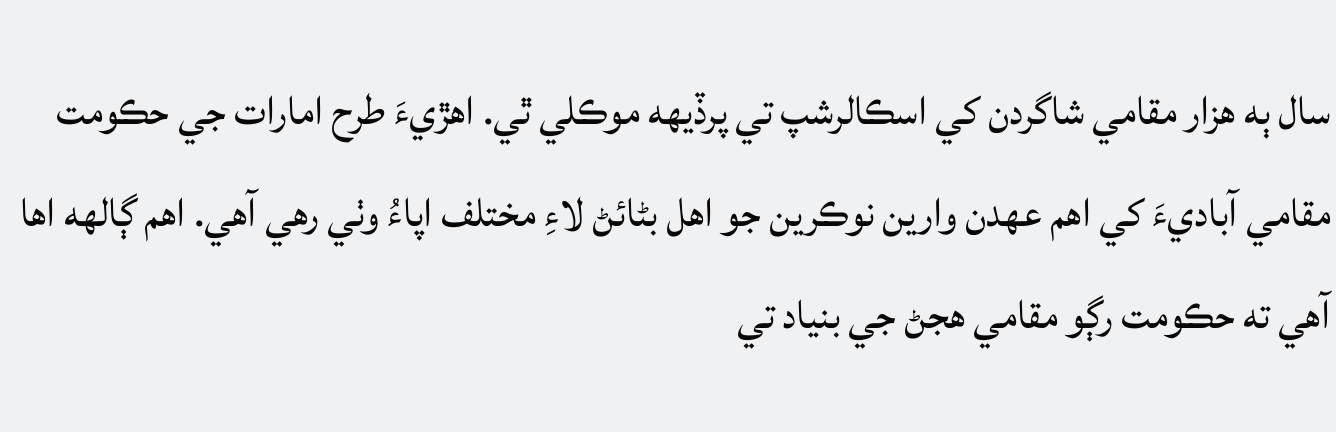سال ٻه هزار مقامي شاگردن کي اسڪالرشپ تي پرڏيهه موڪلي ٿي. اهڙيءَ طرح امارات جي حڪومت مقامي آباديءَ کي اهم عهدن وارين نوڪرين جو اهل بڻائڻ لاءِ مختلف اپاءُ وٺي رهي آهي. اهم ڳالهه اها آهي ته حڪومت رڳو مقامي هجڻ جي بنياد تي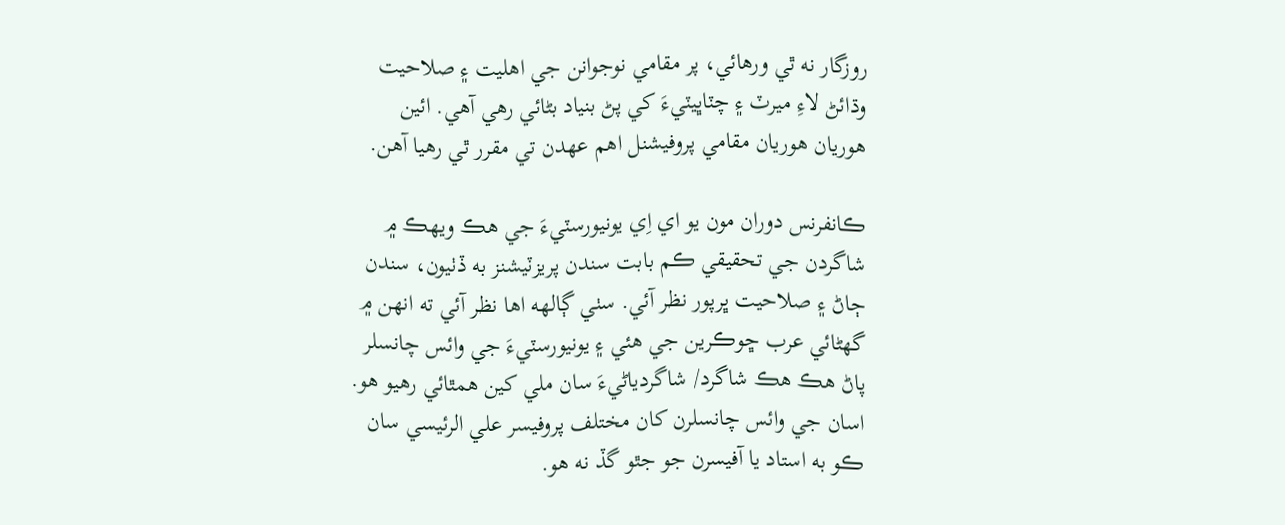روزگار نه ٿي ورهائي، پر مقامي نوجوانن جي اهليت ۽ صلاحيت وڌائڻ لاءِ ميرٽ ۽ چٽاڀيٽيءَ کي پڻ بنياد بڻائي رهي آهي. ائين هوريان هوريان مقامي پروفيشنل اهم عهدن تي مقرر ٿي رهيا آهن.

ڪانفرنس دوران مون يو اي اِي يونيورسٽيءَ جي هڪ ويهڪ ۾ شاگردن جي تحقيقي ڪم بابت سندن پريزٽيشنز به ڏٺيون، سندن ڄاڻ ۽ صلاحيت ڀرپور نظر آئي. سٺي ڳالهه اها نظر آئي ته انهن ۾ گهڻائي عرب ڇوڪرين جي هئي ۽ يونيورسٽيءَ جي وائس چانسلر پاڻ هڪ هڪ شاگرد/ شاگردياڻيءَ سان ملي کين همٿائي رهيو هو. اسان جي وائس چانسلرن کان مختلف پروفيسر علي الرئيسي سان ڪو به استاد يا آفيسرن جو جٿو گڏ نه هو.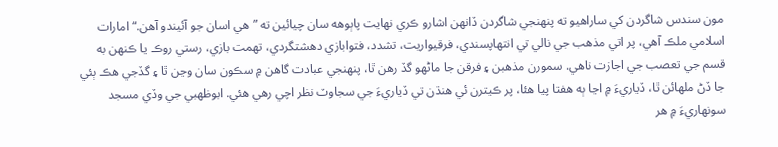مون سندس شاگردن کي ساراهيو ته پنهنجي شاگردن ڏانهن اشارو ڪري نهايت پاٻوهه سان چيائين ته ”هي اسان جو آئيندو آهن.“ امارات اسلامي ملڪ آهي، پر اتي مذهب جي نالي تي انتهاپسندي، فرقيواريت، تشدد، فتوابازي دهشتگردي، تهمت بازي، رستي روڪ يا ڪنهن به قسم جي تعصب جي اجازت ناهي. سمورن مذهبن ۽ فرقن جا ماڻهو گڏ رهن ٿا، پنهنجي عبادت گاهن ۾ سڪون سان وڃن ٿا ۽ گڏجي هڪ ٻئي جا ڏڻ ملهائن ٿا، ڏياريءَ ۾ اڃا ٻه هفتا پيا هئا، پر ڪيترن ئي هنڌن تي ڏياريءَ جي سجاوٽ نظر اچي رهي هئي. ابوظهبي جي وڏي مسجد سونهاريءَ ۾ هر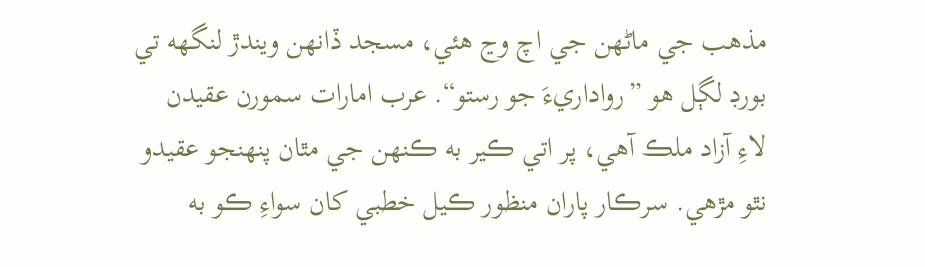مذهب جي ماڻهن جي اچ وڃ هئي، مسجد ڏانهن ويندڙ لنگهه تي بورڊ لڳل هو ”رواداريءَ جو رستو“. عرب امارات سمورن عقيدن لاءِ آزاد ملڪ آهي، پر اتي ڪير به ڪنهن جي مٿان پنهنجو عقيدو نٿو مڙهي. سرڪار پاران منظور ڪيل خطبي کان سواءِ ڪو به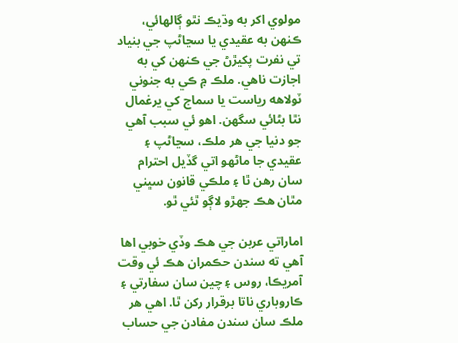مولوي اکر به وڌيڪ نٿو ڳالهائي، ڪنهن به عقيدي يا سڃاڻپ جي بنياد تي نفرت پکيڙڻ جي ڪنهن کي به اجازت ناهي. ملڪ ۾ ڪي به جنوني ٽولاهه رياست يا سماج کي يرغمال نٿا بڻائي سگهن. اهو ئي سبب آهي جو دنيا جي هر ملڪ، سڃاڻپ ۽ عقيدي جا ماڻهو اتي گڏيل احترام سان رهن ٿا ۽ ملڪي قانون سڀني مٿان هڪ جهڙو لاڳو ٿئي ٿو.

اماراتي عربن جي هڪ وڏي خوبي اها آهي ته سندن حڪمران هڪ ئي وقت آمريڪا، روس ۽ چين سان سفارتي ۽ ڪاروباري ناتا برقرار رکن ٿا. اهي هر ملڪ سان سندن مفادن جي حساب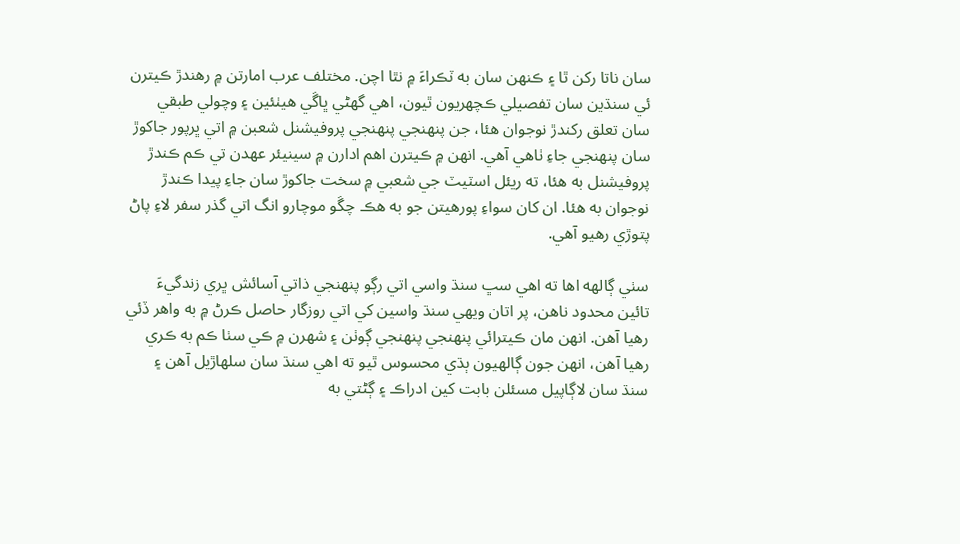سان ناتا رکن ٿا ۽ ڪنهن سان به ٽڪراءَ ۾ نٿا اچن. مختلف عرب امارتن ۾ رهندڙ ڪيترن ئي سنڌين سان تفصيلي ڪچهريون ٿيون، اهي گهڻي ڀاڱي هيٺئين ۽ وچولي طبقي سان تعلق رکندڙ نوجوان هئا، جن پنهنجي پنهنجي پروفيشنل شعبن ۾ اتي ڀرپور جاکوڙ سان پنهنجي جاءِ ٺاهي آهي. انهن ۾ ڪيترن اهم ادارن ۾ سينيئر عهدن تي ڪم ڪندڙ پروفيشنل به هئا، ته ريئل اسٽيٽ جي شعبي ۾ سخت جاکوڙ سان جاءِ پيدا ڪندڙ نوجوان به هئا. ان کان سواءِ پورهيتن جو به هڪ چڱو موچارو انگ اتي گذر سفر لاءِ پاڻ پتوڙي رهيو آهي.

سٺي ڳالهه اها ته اهي سڀ سنڌ واسي اتي رڳو پنهنجي ذاتي آسائش ڀري زندگيءَ تائين محدود ناهن، پر اتان ويهي سنڌ واسين کي اتي روزگار حاصل ڪرڻ ۾ به واهر ڏئي رهيا آهن. انهن مان ڪيترائي پنهنجي پنهنجي ڳوٺن ۽ شهرن ۾ ڪي سٺا ڪم به ڪري رهيا آهن، انهن جون ڳالهيون ٻڌي محسوس ٿيو ته اهي سنڌ سان سلهاڙيل آهن ۽ سنڌ سان لاڳاپيل مسئلن بابت کين ادراڪ ۽ ڳڻتي به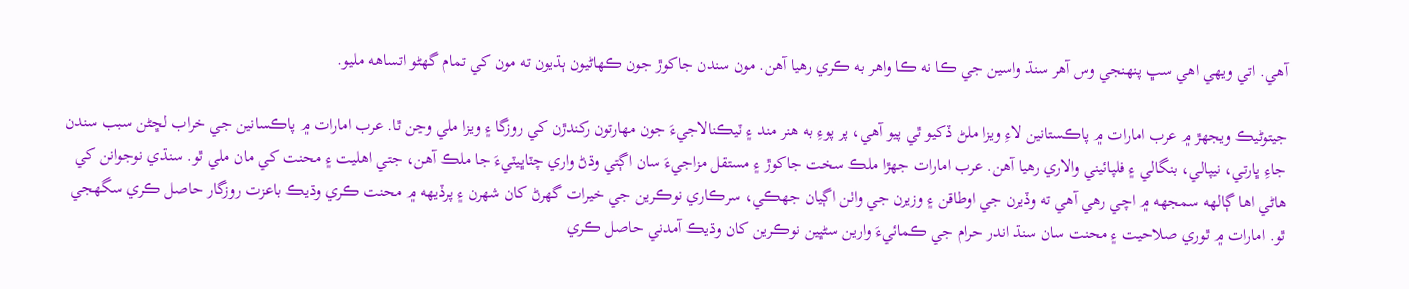آهي. اتي ويهي اهي سڀ پنهنجي وس آهر سنڌ واسين جي ڪا نه ڪا واهر به ڪري رهيا آهن. مون سندن جاکوڙ جون ڪهاڻيون ٻڌيون ته مون کي تمام گهڻو اتساهه مليو.

جيتوڻيڪ ويجهڙ ۾ عرب امارات ۾ پاڪستانين لاءِ ويزا ملڻ ڏکيو ٿي پيو آهي، پر پوءِ به هنر مند ۽ ٽيڪنالاجيءَ جون مهارتون رکندڙن کي روزگا ۽ ويزا ملي وڃن ٿا. عرب امارات ۾ پاڪسانين جي خراب لڇڻن سبب سندن جاءِ ڀارتي، نيپالي، بنگالي ۽ فلپائيني والاري رهيا آهن. عرب امارات جهڙا ملڪ سخت جاکوڙ ۽ مستقل مزاجيءَ سان اڳتي وڌڻ واري چٽاڀيٽيءَ جا ملڪ آهن، جتي اهليت ۽ محنت کي مان ملي ٿو. سنڌي نوجوانن کي هاڻي اها ڳالهه سمجهه ۾ اچي رهي آهي ته وڏيرن جي اوطاقن ۽ وزيرن جي واٺن اڳيان جهڪي، سرڪاري نوڪرين جي خيرات گهرڻ کان شهرن ۽ پرڏيهه ۾ محنت ڪري وڌيڪ باعزت روزگار حاصل ڪري سگهجي ٿو. امارات ۾ ٿوري صلاحيت ۽ محنت سان سنڌ اندر حرام جي ڪمائيءَ وارين سڻڀين نوڪرين کان وڌيڪ آمدني حاصل ڪري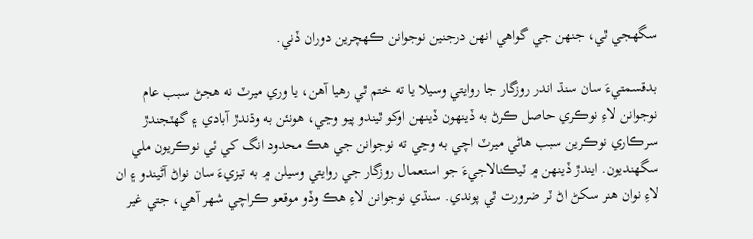سگهجي ٿي، جنهن جي گواهي انهن درجنين نوجوانن ڪهچرين دوران ڏني.

بدقسمتيءَ سان سنڌ اندر روزگار جا روايتي وسيلا يا ته ختم ٿي رهيا آهن، يا وري ميرٽ نه هجڻ سبب عام نوجوانن لاءِ نوڪري حاصل ڪرڻ به ڏينهون ڏينهن اوکو ٿيندو پيو وڃي، هونئن به وڌندڙ آبادي ۽ گهٽجندڙ سرڪاري نوڪرين سبب هاڻي ميرٽ اچي به وڃي ته نوجوانن جي هڪ محدود انگ کي ئي نوڪريون ملي سگهنديون. ايندڙ ڏينهن ۾ ٽيڪنالاجيءَ جو استعمال روزگار جي روايتي وسيلن ۾ به تيزيءَ سان نواڻ آڻيندو ۽ ان لاءِ نوان هنر سکڻ اڻ ٽر ضرورت ٿي پوندي. سنڌي نوجوانن لاءِ هڪ وڏو موقعو ڪراچي شهر آهي، جتي غير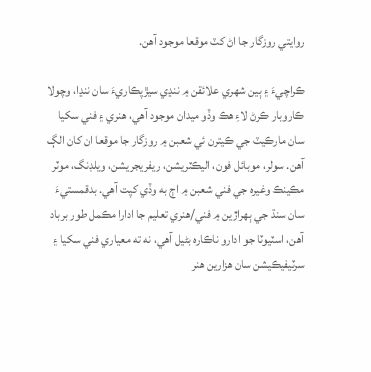روايتي روزگار جا اڻ کٽ موقعا موجود آهن.

ڪراچيءَ ۽ ٻين شهري علائقن ۾ ننڍي سيڙپڪاريءَ سان ننڍا، وچولا ڪاروبار ڪرڻ لاءِ هڪ وڏو ميدان موجود آهي، هنري ۽ فني سکيا سان مارڪيٽ جي ڪيترن ئي شعبن ۾ روزگار جا موقعا ان کان الڳ آهن. سولر، موبائل فون، اليڪٽريشن، ريفريجريشن، ويلڊنگ، موٽر مڪينڪ وغيره جي فني شعبن ۾ اڄ به وڏي کپت آهي. بدقمستيءَ سان سنڌ جي ٻهراڙين ۾ فني/هنري تعليم جا ادارا مڪمل طور برباد آهن، اسٽيوٽا جو ادارو ناڪاره بڻيل آهي، نه ته معياري فني سکيا ۽ سرٽيفيڪيشن سان هزارين هنر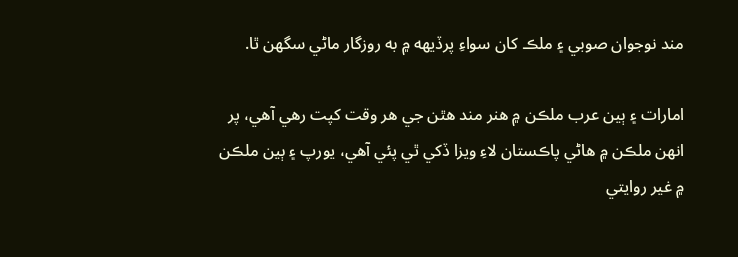مند نوجوان صوبي ۽ ملڪ کان سواءِ پرڏيهه ۾ به روزگار ماڻي سگهن ٿا.

امارات ۽ ٻين عرب ملڪن ۾ هنر مند هٿن جي هر وقت کپت رهي آهي، پر انهن ملڪن ۾ هاڻي پاڪستان لاءِ ويزا ڏکي ٿي پئي آهي، يورپ ۽ ٻين ملڪن ۾ غير روايتي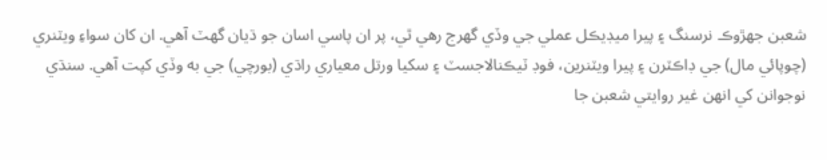شعبن جهڙوڪ نرسنگ ۽ پيرا ميڊيڪل عملي جي وڏي گهرج رهي ٿي، پر ان پاسي اسان جو ڌيان گهٽ آهي. ان کان سواءِ ويٽنري (چوپائي مال) جي ڊاڪٽرن ۽ پيرا ويٽنرين، فوڊ ٽيڪنالاجسٽ ۽ سکيا ورتل معياري راڌي (بورچي) جي به وڏي کپت آهي. سنڌي نوجوانن کي انهن غير روايتي شعبن جا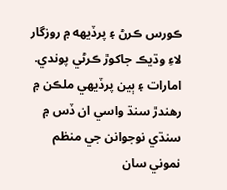ڪورس ڪرڻ ۽ پرڏيهه ۾ روزگار لاءِ وڌيڪ جاکوڙ ڪرڻي پوندي. امارات ۽ ٻين پرڏيهي ملڪن ۾ رهندڙ سنڌ واسي ان ڏس ۾ سنڌي نوجوانن جي منظم نموني سان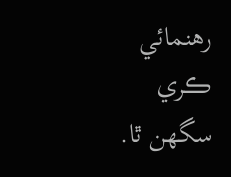رهنمائي ڪري سگهن ٿا.